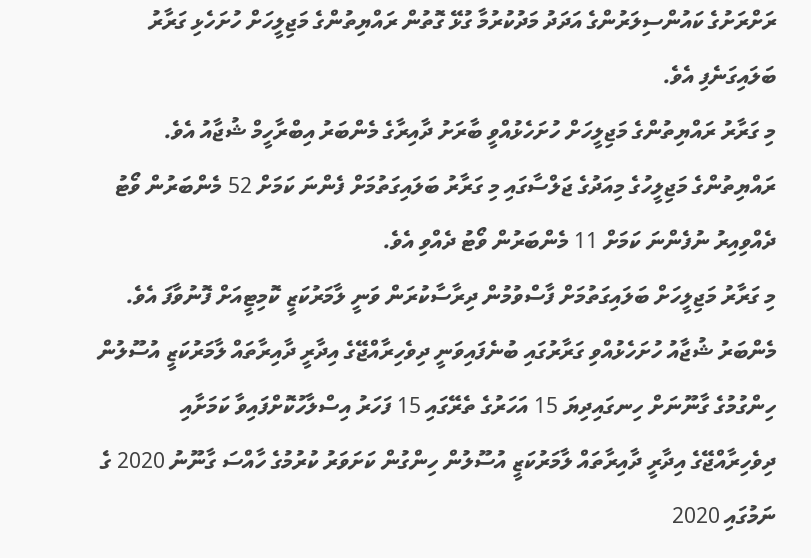ރަށްރަށުގެ ކައުންސިލަރުންގެ އަދަދު މަދުކުރުމާ ގުޅޭ ގޮތުން ރައްޔިތުންގެ މަޖިލީހަށް ހުށަހެޅި ގަރާރު ބަލައިގަނެފި އެވެ.
މި ގަރާރު ރައްޔިތުންގެ މަޖިލީހަށް ހުށަހެޅުއްވީ ބާރަށު ދާއިރާގެ މެންބަރު އިބްރާހީމް ޝުޖާއު އެވެ.
ރައްޔިތުންގެ މަޖިލީހުގެ މިއަދުގެ ޖަލްސާގައި މި ގަރާރު ބަލައިގަތުމަށް ފެންނަ ކަމަށް 52 މެންބަރުން ވޯޓު ދެއްވިއިރު ނުފެންނަ ކަމަށް 11 މެންބަރުން ވޯޓު ދެއްވި އެވެ.
މި ގަރާރު މަޖިލީހަށް ބަލައިގަތުމަށް ފާސްވުމުން ދިރާސާކުރަން ވަނީ ލާމަރުކަޒީ ކޮމިޓީއަށް ފޮނުވާފަ އެވެ.
މެންބަރު ޝުޖާއު ހުށަހެޅުއްވި ގަރާރުގައި ބުނެފައިވަނީ ދިވެހިރާއްޖޭގެ އިދާރީ ދާއިރާތައް ލާމަރުކަޒީ އުސޫލުން ހިންގުމުގެ ގާނޫނަށް ހިނގައިދިޔަ 15 އަހަރުގެ ތެރޭގައި 15 ފަހަރު އިސްލާހުކޮށްފައިވާ ކަމަށާއި ދިވެހިރާއްޖޭގެ އިދާރީ ދާއިރާތައް ލާމަރުކަޒީ އުސޫލުން ހިންގުން ކަށަވަރު ކުރުމުގެ ހާއްސަ ގާނޫނު 2020 ގެ ނަމުގައި 2020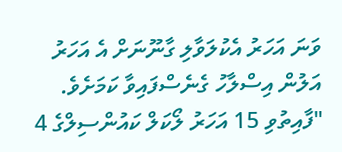ވަނަ އަހަރު އެކުލަވާލި ގާނޫނަށް އެ އަހަރު އަލުން އިސްލާހު ގެނެސްފައިވާ ކަމަށެވެ.
"ފާއިތުވި 15 އަހަރު ލޯކަލް ކައުންސިލްގެ 4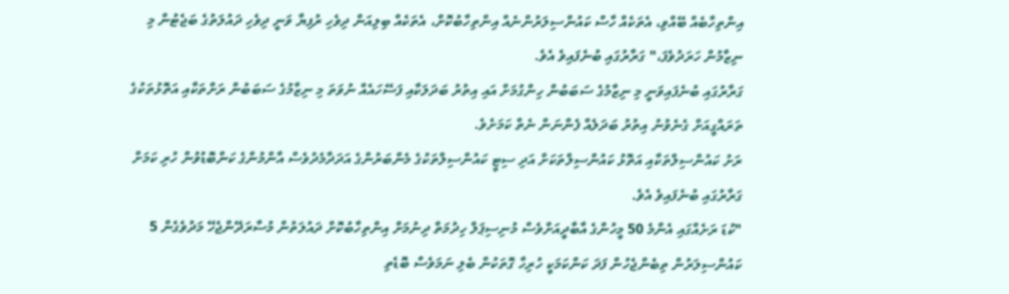އިންތިހާބެއް ބޭއްވި، އެތަކެއް ހާސް ކައުންސިލަރުންނެއް އިންތިހާބުކޮށް، އެތަކެއް ބިލިއަން ދިވެހި ރުފިޔާ ވަނީ ދިވެހި ދައުލަތުގެ ބަޖެޓުން މި ނިޒާމުން ހަރަދުވެފަ،" ގަރާރުގައި ބުނެފައިވެ އެވެ.
ގަރާރުގައި ބުނެފައިވަނީ މި ނިޒާމުގެ ސަބަބުން ހިންގުމަށް އައި އިތުރު ބަދަލަކާއި ފަސޭހައެއް ނުވަތަ މި ނިޒާމުގެ ސަބަބުން ރަށްތަކާއި އަތޮޅުތަކުގެ ތަރައްގީއަށް ގެނެވުނު އިތުރު ބަދަލެއް ފެންނަން ނެތް ކަމަށެވެ.
ރަށު ކައުންސިލްތަކާއި އަތޮޅު ކައުންސިލްތަކަށް އަދި ސިޓީ ކައުންސިލްތަކުގެ މެންބަރުންގެ އަދަދާމެދުވެސް އާންމުންގެ ކަންބޮޑުވުން ހުރި ކަމަށް ގަރާރުގައި ބުނެފައިވެ އެވެ.
"ކުޑަ ރަށެއްގައި އެންމެ 50 މީހުންގެ އާބާދީއަށްވެސް މުނިސިޕަލް ހިދުމަތް ދިނުމަށް އިންތިހާބުކޮށް ދައުލަތުން މުސާރަދޭންޖެހޭ މަދުވެގެން 5 ކައުންސިލަރުން ތިބެންޖެހުން ފަދަ ކަންކަމަކީ ހުރިހާ ގޮތަކުން ބެލި ނަމަވެސް ބޮޑެތި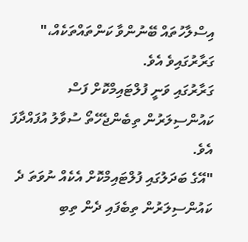އިސްލާހުތައް ބޭނުންވާ ކަންތައްތަކެއް،" ގަރާރުގައިވެ އެވެ.
ގަރާރުގައި ވަނީ ފުލްޓައިމްކޮށް ފަސް ކައުންސިލަރުން ތިބެންޖެހޭތޯ ސުވާލު އުފައްދާފަ އެވެ.
"އޭގެ ބަދަލުގައި ފުލްޓައިމްކޮށް އެކެއް ނުވަތަ ދެ ކައުންސިލަރުން ތިބެފައި ދެން ތިބި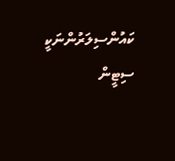ކައުންސިލަރުންނަކީ ސިޓީން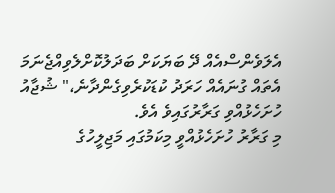އެލަވެންސްއެއް ދޭ ބަޔަކަށް ބަދަލުކޮށްލެވިއްޖެނަމަ އެތައް ގުނައެއް ހަރަދު ކުޑަކުރެވިގެންދާނެ،" ޝުޖާއު ހުށަހެޅުއްވި ގަރާރުގައިވެ އެވެ.
މި ގަރާރު ހުށަހެޅުއްވީ މިކަމުގައި މަޖިލީހުގެ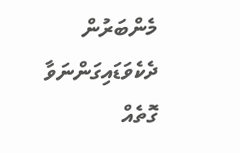މެންބަރުން ދެކެވަޑައިގަންނަވާ ގޮތެއް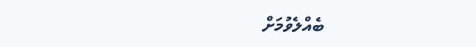ބެއްލެވުމަށް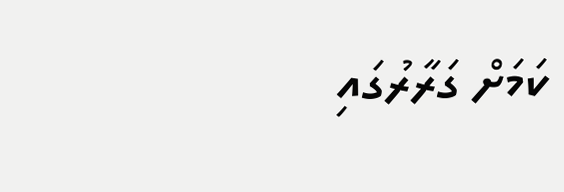ކަމަށް ގަރާރުގައި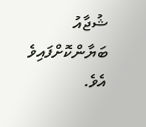ޝުޖާއު ބަޔާންކޮށްފައިވެ އެވެ.